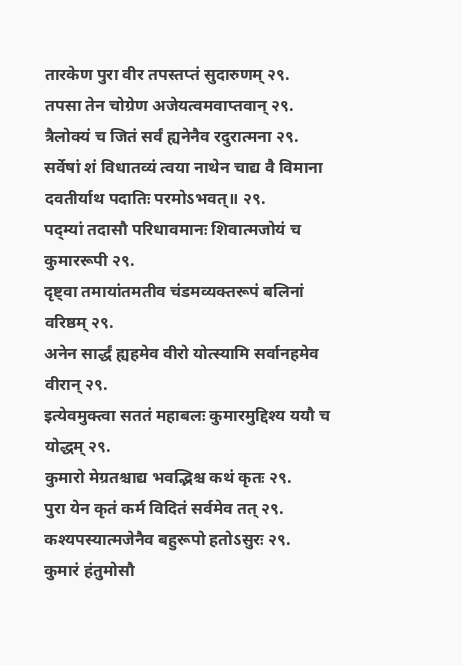तारकेण पुरा वीर तपस्तप्तं सुदारुणम् २९.
तपसा तेन चोग्रेण अजेयत्वमवाप्तवान् २९.
त्रैलोक्यं च जितं सर्वं ह्यनेनैव रदुरात्मना २९.
सर्वेषां शं विधातव्यं त्वया नाथेन चाद्य वै विमाना दवतीर्याथ पदातिः परमोऽभवत्॥ २९.
पद्म्यां तदासौ परिधावमानः शिवात्मजोयं च कुमाररूपी २९.
दृष्ट्वा तमायांतमतीव चंडमव्यक्तरूपं बलिनां वरिष्ठम् २९.
अनेन सार्द्धं ह्यहमेव वीरो योत्स्यामि सर्वानहमेव वीरान् २९.
इत्येवमुक्त्वा सततं महाबलः कुमारमुद्दिश्य ययौ च योद्धम् २९.
कुमारो मेग्रतश्चाद्य भवद्भिश्च कथं कृतः २९.
पुरा येन कृतं कर्म विदितं सर्वमेव तत् २९.
कश्यपस्यात्मजेनैव बहुरूपो हतोऽसुरः २९.
कुमारं हंतुमोसौ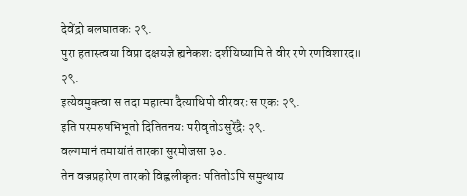देवेंद्रो बलघातकः २९.
पुरा हतास्त्वया विप्रा दक्षयज्ञे ह्यनेकशः दर्शयिष्यामि ते वीर रणे रणविशारद॥ २९.
इत्येवमुक्त्वा स तदा महात्मा दैत्याधिपो वीरवरः स एकः २९.
इति परमरुषभिभूतो दितितनयः परीवृतोऽसुरेंद्रैः २९.
वल्गमानं तमायांतं तारका सुरमोजसा ३०.
तेन वज्रप्रहारेण तारको विह्वलीकृतः पतितोऽपि समुत्थाय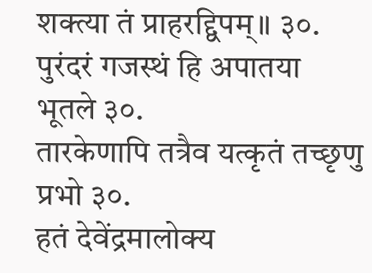शक्त्या तं प्राहरद्द्विपम्॥ ३०.
पुरंदरं गजस्थं हि अपातया भूतले ३०.
तारकेणापि तत्रैव यत्कृतं तच्छृणु प्रभो ३०.
हतं देवेंद्रमालोक्य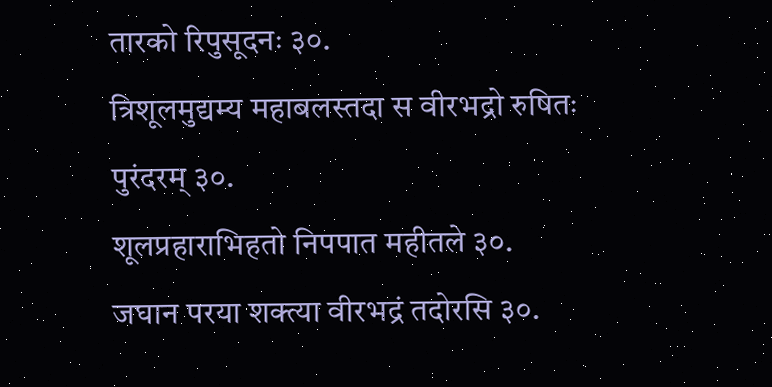तारको रिपुसूदनः ३०.
त्रिशूलमुद्यम्य महाबलस्तदा स वीरभद्रो रुषितः पुरंदरम् ३०.
शूलप्रहाराभिहतो निपपात महीतले ३०.
जघान परया शक्त्या वीरभद्रं तदोरसि ३०.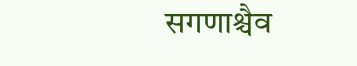सगणाश्चैव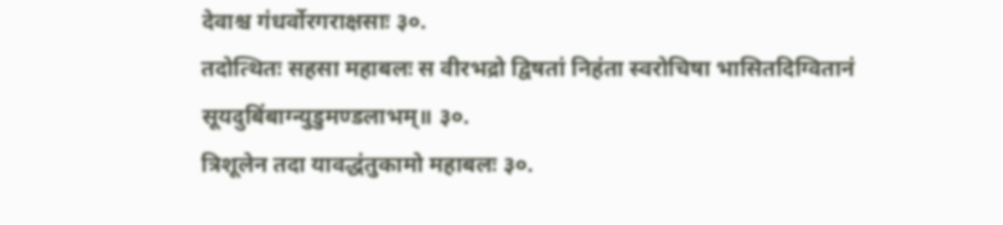देवाश्च गंधर्वोरगराक्षसाः ३०.
तदोत्थितः सहसा महाबलः स वीरभद्रो द्विषतां निहंता स्वरोचिषा भासितदिग्वितानं सूयदुबिंबाग्न्युडुमण्डलाभम्॥ ३०.
त्रिशूलेन तदा यावद्धंतुकामो महाबलः ३०.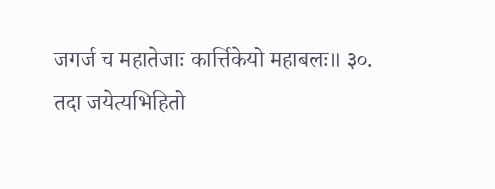जगर्ज च महातेजाः कार्त्तिकेयो महाबलः॥ ३०.
तदा जयेत्यभिहितो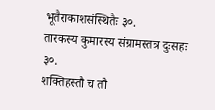भूतैराकाशसंस्थितैः ३०.
तारकस्य कुमारस्य संग्रामस्तत्र दुःसहः ३०.
शक्तिहस्तौ च तौ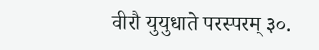वीरौ युयुधाते परस्परम् ३०.